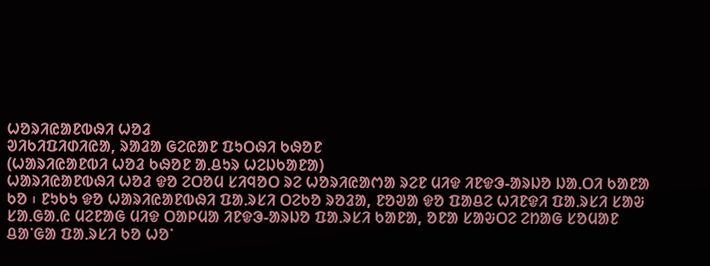ᱦᱚᱨᱤᱭᱟᱱᱵᱷᱤ ᱦᱚᱲ
ᱣᱤᱠᱤᱯᱤᱰᱤᱭᱟ, ᱨᱟᱲᱟ ᱜᱮᱭᱟᱱ ᱯᱩᱛᱷᱤ ᱠᱷᱚᱱ
(ᱦᱟᱨᱤᱭᱟᱱᱵᱤ ᱦᱚᱲ ᱠᱷᱚᱱ ᱟᱹᱪᱩᱨ ᱦᱮᱡᱠᱟᱱᱟ)
ᱦᱟᱨᱤᱭᱟᱱᱵᱷᱤ ᱦᱚᱲ ᱫᱚ ᱮᱛᱚᱢ ᱥᱤᱧᱚᱛ ᱨᱮ ᱦᱚᱨᱤᱭᱟᱬᱟ ᱨᱮᱱ ᱢᱤᱫ ᱤᱱᱫᱳ-ᱟᱨᱡᱚ ᱡᱟᱹᱛᱤ ᱠᱟᱱᱟ ᱠᱚ ᱾ ᱱᱩᱠᱩ ᱫᱚ ᱦᱟᱨᱤᱭᱟᱱᱵᱷᱤ ᱯᱟᱹᱨᱥᱤ ᱛᱮᱠᱚ ᱨᱚᱲᱟ, ᱱᱚᱣᱟ ᱫᱚ ᱯᱟᱪᱮ ᱦᱤᱱᱫᱤ ᱯᱟᱹᱨᱥᱤ ᱥᱟᱶ ᱥᱟᱹᱜᱟᱹᱭ ᱢᱮᱱᱟᱜ ᱢᱤᱫ ᱛᱟᱞᱢᱟ ᱤᱱᱫᱳ-ᱟᱨᱡᱚ ᱯᱟᱹᱨᱥᱤ ᱠᱟᱱᱟ, ᱚᱱᱟ ᱥᱟᱶᱛᱮ ᱮᱴᱟᱜ ᱥᱚᱢᱟᱱ ᱪᱟᱸᱜᱟ ᱯᱟᱹᱨᱥᱤ ᱠᱚ ᱦᱚᱸ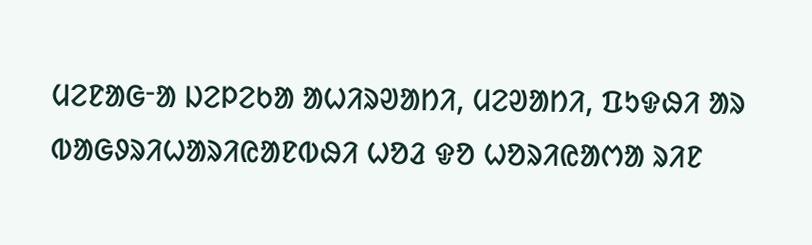ᱢᱮᱱᱟᱜᱼᱟ ᱡᱮᱞᱮᱠᱟ ᱟᱦᱤᱨᱣᱟᱴᱤ, ᱢᱮᱣᱟᱴᱤ, ᱯᱩᱫᱷᱤ ᱟᱨ ᱵᱟᱜᱽᱨᱤᱦᱟᱨᱤᱭᱟᱱᱵᱷᱤ ᱦᱚᱲ ᱫᱚ ᱦᱚᱨᱤᱭᱟᱬᱟ ᱨᱤᱱ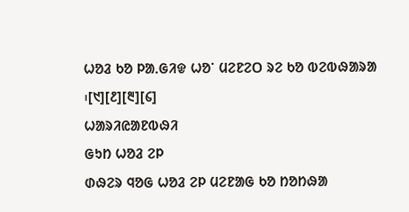ᱦᱚᱲ ᱠᱚ ᱞᱟᱹᱜᱤᱫ ᱦᱚᱸ ᱢᱮᱱᱮᱛ ᱨᱮ ᱠᱚ ᱵᱮᱵᱷᱟᱨᱟ ᱾[᱑][᱒][᱓][᱔]
ᱦᱟᱨᱤᱭᱟᱱᱵᱷᱤ
ᱜᱩᱴ ᱦᱚᱲ ᱮᱞ
ᱰᱷᱮᱨ ᱧᱚᱜ ᱦᱚᱲ ᱮᱞ ᱢᱮᱱᱟᱜ ᱠᱚ ᱴᱚᱴᱷᱟ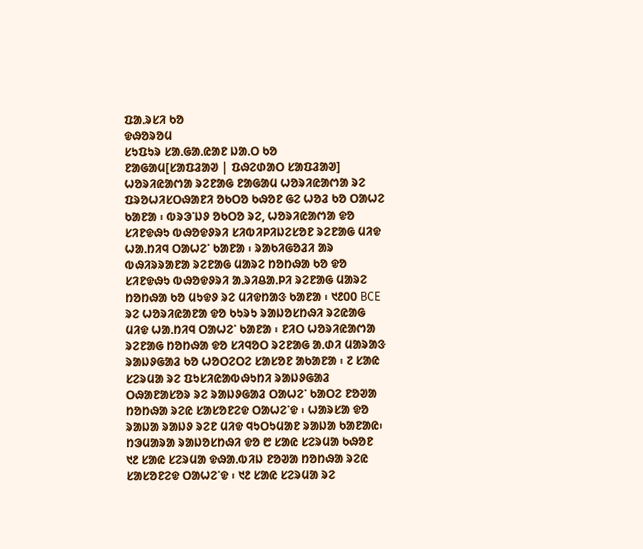ᱯᱟᱹᱨᱥᱤ ᱠᱚ
ᱫᱷᱚᱨᱚᱢ
ᱥᱩᱯᱩᱨ ᱥᱟᱹᱜᱟᱹᱭᱟᱱ ᱡᱟᱹᱛ ᱠᱚ
ᱱᱟᱜᱟᱢ[ᱥᱟᱯᱲᱟᱣ | ᱯᱷᱮᱰᱟᱛ ᱥᱟᱯᱲᱟᱣ]
ᱦᱚᱨᱤᱭᱟᱬᱟ ᱨᱮᱱᱟᱜ ᱱᱟᱜᱟᱢ ᱦᱚᱨᱤᱭᱟᱬᱟ ᱨᱮ ᱯᱨᱚᱦᱤᱥᱛᱷᱟᱱᱤ ᱚᱠᱛᱚ ᱠᱷᱚᱱ ᱜᱮ ᱦᱚᱲ ᱠᱚ ᱛᱟᱦᱮ ᱠᱟᱱᱟ ᱾ ᱵᱨᱳᱸᱡᱽ ᱚᱠᱛᱚ ᱨᱮ, ᱦᱚᱨᱤᱭᱟᱬᱟ ᱫᱚ ᱥᱤᱱᱫᱷᱩ ᱵᱷᱚᱫᱽᱨᱤ ᱥᱤᱵᱤᱞᱤᱡᱮᱥᱚᱱ ᱨᱮᱱᱟᱜ ᱢᱤᱫ ᱦᱟᱹᱴᱤᱧ ᱛᱟᱦᱮᱸ ᱠᱟᱱᱟ ᱾ ᱨᱟᱠᱤᱜᱚᱲᱤ ᱟᱨ ᱵᱷᱤᱨᱨᱟᱱᱟ ᱨᱮᱱᱟᱜ ᱢᱟᱨᱮ ᱴᱚᱴᱷᱟ ᱠᱚ ᱫᱚ ᱥᱤᱱᱫᱷᱩ ᱵᱷᱚᱫᱽᱨᱤ ᱟᱹᱨᱤᱪᱟᱹᱞᱤ ᱨᱮᱱᱟᱜ ᱢᱟᱨᱮ ᱴᱚᱴᱷᱟ ᱠᱚ ᱢᱩᱫᱽ ᱨᱮ ᱢᱤᱫᱴᱟᱝ ᱠᱟᱱᱟ ᱾ ᱑᱒᱐᱐ BCE ᱨᱮ ᱦᱚᱨᱤᱭᱟᱱᱟ ᱫᱚ ᱠᱩᱨᱩ ᱨᱟᱡᱚᱥᱴᱷᱤ ᱨᱮᱭᱟᱜ ᱢᱤᱫ ᱦᱟᱹᱴᱤᱧ ᱛᱟᱦᱮᱸ ᱠᱟᱱᱟ ᱾ ᱱᱤᱛ ᱦᱚᱨᱤᱭᱟᱬᱟ ᱨᱮᱱᱟᱜ ᱴᱚᱴᱷᱟ ᱫᱚ ᱥᱤᱧᱚᱛ ᱨᱮᱱᱟᱜ ᱟᱹᱰᱤ ᱢᱟᱨᱟᱝ ᱨᱟᱡᱽᱜᱟᱲ ᱠᱚ ᱦᱚᱛᱮᱛᱮ ᱥᱟᱥᱚᱱ ᱟᱠᱟᱱᱟ ᱾ ᱗ ᱥᱟᱭ ᱥᱮᱨᱢᱟ ᱨᱮ ᱯᱩᱥᱤᱭᱟᱵᱷᱩᱴᱤ ᱨᱟᱡᱽᱜᱟᱲ ᱛᱷᱟᱱᱟᱥᱚᱨ ᱨᱮ ᱨᱟᱡᱽᱜᱟᱲ ᱛᱟᱦᱮᱸ ᱠᱟᱛᱮ ᱱᱚᱣᱟ ᱴᱚᱴᱷᱟ ᱨᱮᱭ ᱥᱟᱥᱚᱱᱮᱫ ᱛᱟᱦᱮᱸᱫ ᱾ ᱦᱟᱨᱥᱟ ᱫᱚ ᱨᱟᱡᱟ ᱨᱟᱡᱽ ᱨᱮᱱ ᱢᱤᱫ ᱧᱩᱛᱩᱢᱟᱱ ᱨᱟᱡᱟ ᱠᱟᱱᱟᱭ᱾ ᱴᱳᱢᱟᱨᱟ ᱨᱟᱡᱚᱥᱴᱷᱤ ᱫᱚ ᱘ ᱥᱟᱭ ᱥᱮᱨᱢᱟ ᱠᱷᱚᱱ ᱑᱒ ᱥᱟᱭ ᱥᱮᱨᱢᱟ ᱫᱷᱟᱹᱵᱤᱡ ᱱᱚᱣᱟ ᱴᱚᱴᱷᱟ ᱨᱮᱭ ᱥᱟᱥᱚᱱᱮᱫ ᱛᱟᱦᱮᱸᱫ ᱾ ᱑᱒ ᱥᱟᱭ ᱥᱮᱨᱢᱟ ᱨᱮ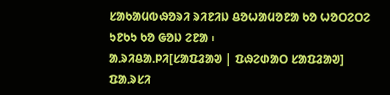ᱥᱟᱠᱟᱢᱵᱷᱚᱨᱤ ᱨᱤᱱᱤᱡ ᱪᱚᱦᱟᱢᱚᱱᱟ ᱠᱚ ᱦᱚᱛᱮᱛᱮ ᱩᱱᱠᱩ ᱠᱚ ᱜᱚᱡ ᱮᱱᱟ ᱾
ᱟᱹᱨᱤᱪᱟᱹᱞᱤ[ᱥᱟᱯᱲᱟᱣ | ᱯᱷᱮᱰᱟᱛ ᱥᱟᱯᱲᱟᱣ]
ᱯᱟᱹᱨᱥᱤ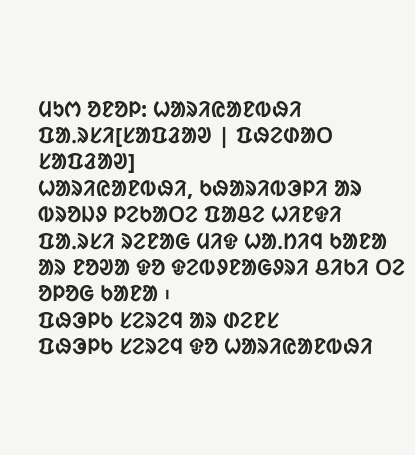ᱢᱩᱬ ᱚᱱᱚᱞ: ᱦᱟᱨᱤᱭᱟᱱᱵᱷᱤ ᱯᱟᱹᱨᱥᱤ[ᱥᱟᱯᱲᱟᱣ | ᱯᱷᱮᱰᱟᱛ ᱥᱟᱯᱲᱟᱣ]
ᱦᱟᱨᱤᱭᱟᱱᱵᱷᱤ, ᱠᱷᱟᱨᱤᱵᱳᱞᱤ ᱟᱨ ᱵᱨᱚᱡᱽ ᱞᱮᱠᱟᱛᱮ ᱯᱟᱪᱮ ᱦᱤᱱᱫᱤ ᱯᱟᱹᱨᱥᱤ ᱨᱮᱱᱟᱜ ᱢᱤᱫ ᱦᱟᱹᱴᱤᱧ ᱠᱟᱱᱟ ᱟᱨ ᱱᱚᱣᱟ ᱫᱚ ᱫᱮᱵᱽᱱᱟᱜᱽᱨᱤ ᱪᱤᱠᱤ ᱛᱮ ᱚᱞᱚᱜ ᱠᱟᱱᱟ ᱾
ᱯᱷᱳᱞᱠ ᱥᱮᱨᱮᱧ ᱟᱨ ᱰᱮᱱᱥ
ᱯᱷᱳᱞᱠ ᱥᱮᱨᱮᱧ ᱫᱚ ᱦᱟᱨᱤᱭᱟᱱᱵᱷᱤ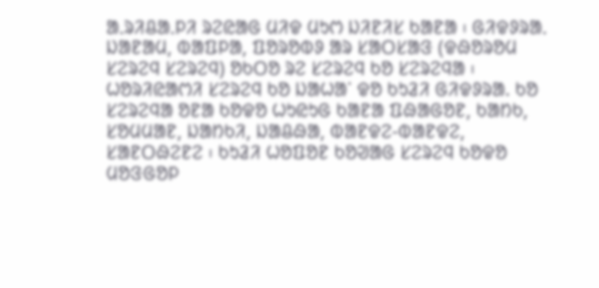ᱟᱹᱨᱤᱪᱟᱹᱞᱤ ᱨᱮᱭᱟᱜ ᱢᱤᱫ ᱢᱩᱬ ᱡᱤᱱᱤᱥ ᱠᱟᱱᱟ ᱾ ᱜᱤᱫᱽᱨᱟᱹ ᱡᱟᱱᱟᱢ, ᱵᱟᱯᱞᱟ, ᱯᱚᱨᱚᱵᱽ ᱟᱨ ᱥᱟᱛᱥᱟᱝ (ᱫᱷᱚᱨᱚᱢ ᱥᱮᱨᱮᱧ ᱥᱮᱨᱮᱧ) ᱚᱠᱛᱚ ᱨᱮ ᱥᱮᱨᱮᱧ ᱠᱚ ᱥᱮᱨᱮᱧᱟ ᱾ ᱦᱚᱨᱤᱭᱟᱬᱤ ᱥᱮᱨᱮᱧ ᱠᱚ ᱡᱟᱦᱟᱸ ᱫᱚ ᱠᱩᱲᱤ ᱜᱤᱫᱽᱨᱟ. ᱠᱚ ᱥᱮᱨᱮᱧᱟ ᱚᱱᱟ ᱠᱚᱫᱚ ᱦᱩᱭᱩᱜ ᱠᱟᱱᱟ ᱯᱷᱟᱜᱚᱱ, ᱠᱟᱴᱠ, ᱥᱚᱢᱢᱟᱱ, ᱡᱟᱴᱠᱤ, ᱡᱟᱪᱷᱟ, ᱵᱟᱱᱫᱮ-ᱵᱟᱱᱫᱮ, ᱥᱟᱱᱛᱷᱮᱱᱮ ᱾ ᱠᱩᱲᱤ ᱦᱚᱯᱚᱱ ᱠᱚᱣᱟᱜ ᱥᱮᱨᱮᱧ ᱠᱚᱫᱚ ᱢᱚᱝᱜᱚᱞ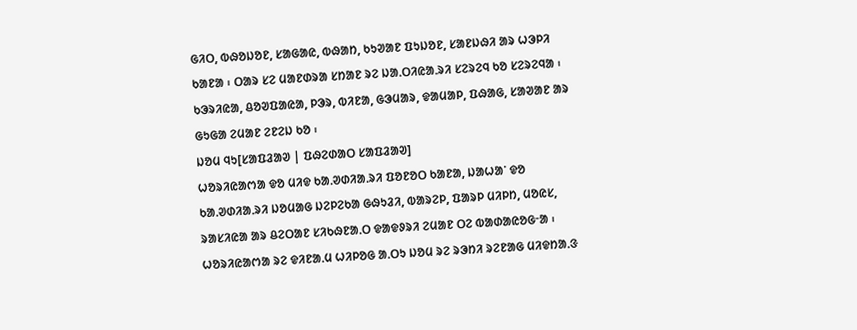ᱜᱤᱛ, ᱵᱷᱚᱡᱚᱱ, ᱥᱟᱜᱟᱭ, ᱵᱷᱟᱴ, ᱠᱩᱣᱟᱱ ᱯᱩᱡᱚᱱ, ᱥᱟᱱᱡᱷᱤ ᱟᱨ ᱦᱳᱞᱤ ᱠᱟᱱᱟ ᱾ ᱛᱟᱨ ᱥᱮ ᱢᱟᱱᱰᱨᱟ ᱥᱴᱟᱱ ᱨᱮ ᱡᱟᱹᱛᱤᱭᱟᱹᱨᱤ ᱥᱮᱨᱮᱧ ᱠᱚ ᱥᱮᱨᱮᱧᱟ ᱾ ᱠᱳᱨᱤᱭᱟ, ᱪᱚᱣᱯᱟᱭᱟ, ᱞᱳᱨ, ᱵᱤᱱᱟ, ᱜᱳᱢᱟᱨ, ᱫᱟᱢᱟᱞ, ᱯᱷᱟᱜ, ᱥᱟᱣᱟᱱ ᱟᱨ ᱜᱩᱜᱟ ᱮᱢᱟᱱ ᱮᱱᱮᱡ ᱠᱚ ᱾
ᱡᱚᱢ ᱧᱩ[ᱥᱟᱯᱲᱟᱣ | ᱯᱷᱮᱰᱟᱛ ᱥᱟᱯᱲᱟᱣ]
ᱦᱚᱨᱤᱭᱟᱬᱟ ᱫᱚ ᱢᱤᱫ ᱠᱟᱹᱣᱰᱤᱟᱹᱨᱤ ᱯᱚᱱᱚᱛ ᱠᱟᱱᱟ, ᱡᱟᱦᱟᱸ ᱫᱚ ᱠᱟᱹᱣᱰᱤᱟᱹᱨᱤ ᱡᱚᱢᱟᱜ ᱡᱮᱞᱮᱠᱟ ᱜᱷᱩᱲᱤ, ᱵᱟᱨᱮᱞ, ᱯᱟᱨᱞ ᱢᱤᱞᱴ, ᱢᱚᱭᱥ, ᱨᱟᱥᱤᱭᱟ ᱟᱨ ᱪᱮᱛᱟᱱ ᱥᱤᱠᱷᱱᱟᱹᱛ ᱫᱟᱫᱽᱨᱤ ᱮᱢᱟᱱ ᱛᱮ ᱵᱟᱰᱟᱭᱚᱜᱼᱟ ᱾ ᱦᱚᱨᱤᱭᱟᱬᱟ ᱨᱮ ᱫᱤᱱᱟᱹᱢ ᱦᱤᱞᱚᱜ ᱟᱹᱛᱩ ᱡᱚᱢ ᱨᱮ ᱨᱳᱴᱤ ᱨᱮᱱᱟᱜ ᱢᱤᱫᱴᱟᱹᱝ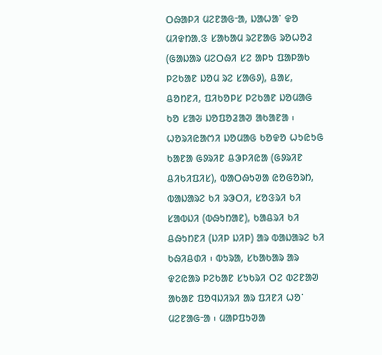ᱛᱷᱟᱞᱤ ᱢᱮᱱᱟᱜᱼᱟ, ᱡᱟᱦᱟᱸ ᱫᱚ ᱢᱤᱫᱴᱟᱹᱝ ᱥᱟᱠᱟᱢ ᱨᱮᱱᱟᱜ ᱨᱚᱦᱚᱲ (ᱜᱟᱡᱟᱨ ᱢᱮᱛᱷᱤ ᱥᱮ ᱟᱞᱩ ᱯᱟᱞᱟᱠ ᱞᱮᱠᱟᱱ ᱡᱚᱢ ᱨᱮ ᱥᱟᱜᱽ), ᱪᱟᱥ, ᱪᱚᱴᱱᱤ, ᱯᱤᱠᱚᱞᱥ ᱞᱮᱠᱟᱱ ᱡᱚᱢᱟᱜ ᱠᱚ ᱥᱟᱶ ᱡᱚᱯᱚᱲᱟᱣ ᱟᱠᱟᱱᱟ ᱾ ᱦᱚᱨᱤᱭᱟᱬᱤ ᱡᱚᱢᱟᱜ ᱠᱚᱫᱚ ᱦᱩᱭᱩᱜ ᱠᱟᱱᱟ ᱜᱽᱨᱤᱱ ᱪᱳᱞᱤᱭᱟ (ᱜᱽᱨᱤᱱ ᱪᱤᱠᱤᱯᱤᱥ), ᱵᱟᱛᱷᱩᱣᱟ ᱭᱚᱜᱚᱨᱴ, ᱵᱟᱡᱟᱨᱮ ᱠᱤ ᱨᱳᱛᱤ, ᱥᱚᱝᱨᱤ ᱠᱤ ᱥᱟᱵᱡᱤ (ᱵᱷᱩᱴᱟᱱ), ᱠᱟᱪᱨᱤ ᱠᱤ ᱪᱷᱩᱴᱱᱤ (ᱡᱤᱞ ᱡᱤᱞ) ᱟᱨ ᱵᱟᱡᱟᱨᱮ ᱠᱤ ᱠᱷᱤᱪᱰᱤ ᱾ ᱵᱩᱨᱟ, ᱥᱠᱟᱠᱟᱨ ᱟᱨ ᱫᱮᱭᱟᱨ ᱞᱮᱠᱟᱱ ᱥᱩᱠᱨᱤ ᱛᱮ ᱵᱮᱱᱟᱣ ᱟᱠᱟᱱ ᱯᱚᱧᱡᱤᱨᱤ ᱟᱨ ᱯᱤᱱᱤ ᱦᱚᱸ ᱢᱮᱱᱟᱜᱼᱟ ᱾ ᱢᱟᱞᱯᱩᱣᱟ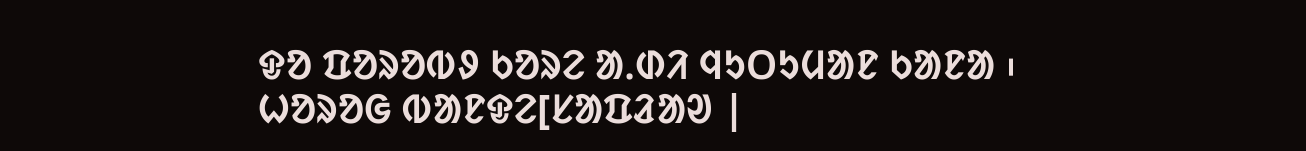ᱫᱚ ᱯᱚᱨᱚᱵᱽ ᱠᱚᱨᱮ ᱟᱹᱰᱤ ᱧᱩᱛᱩᱢᱟᱱ ᱠᱟᱱᱟ ᱾
ᱦᱚᱨᱚᱜ ᱵᱟᱱᱫᱮ[ᱥᱟᱯᱲᱟᱣ |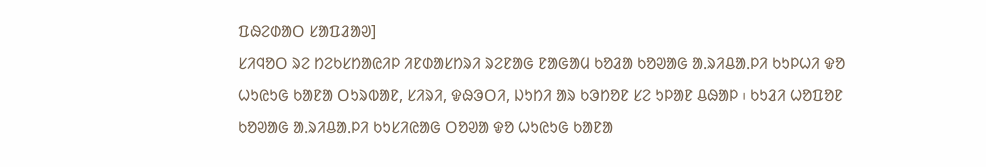ᱯᱷᱮᱰᱟᱛ ᱥᱟᱯᱲᱟᱣ]
ᱥᱤᱧᱚᱛ ᱨᱮ ᱴᱮᱠᱥᱴᱟᱭᱤᱞ ᱤᱱᱰᱟᱥᱴᱨᱤ ᱨᱮᱱᱟᱜ ᱱᱟᱜᱟᱢ ᱠᱚᱲᱟ ᱠᱚᱣᱟᱜ ᱟᱹᱨᱤᱪᱟᱹᱞᱤ ᱠᱩᱞᱦᱤ ᱫᱚ ᱦᱩᱭᱩᱜ ᱠᱟᱱᱟ ᱛᱩᱨᱵᱟᱱ, ᱥᱤᱨᱤ, ᱫᱷᱳᱛᱤ, ᱡᱩᱴᱤ ᱟᱨ ᱠᱳᱴᱚᱱ ᱥᱮ ᱩᱞᱟᱱ ᱪᱷᱟᱞ ᱾ ᱠᱩᱲᱤ ᱦᱚᱯᱚᱱ ᱠᱚᱣᱟᱜ ᱟᱹᱨᱤᱪᱟᱹᱞᱤ ᱠᱩᱥᱤᱭᱟᱜ ᱛᱚᱣᱟ ᱫᱚ ᱦᱩᱭᱩᱜ ᱠᱟᱱᱟ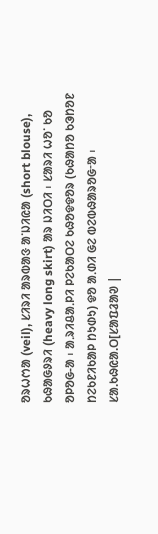ᱚᱨᱦᱬᱟ (veil), ᱥᱤᱨᱤ ᱟᱨᱵᱟᱝ ᱟᱸᱡᱤᱭᱟ (short blouse), ᱠᱷᱟᱜᱽᱨᱤ (heavy long skirt) ᱟᱨ ᱡᱤᱛᱤ ᱾ ᱥᱟᱨᱤ ᱦᱚᱸ ᱠᱚ ᱚᱞᱚᱜ-ᱟ ᱾ ᱟᱹᱨᱤᱪᱟᱹᱞᱤ ᱞᱮᱠᱟᱛᱮ ᱠᱷᱚᱫᱫᱚᱨ (ᱠᱷᱟᱴᱚ ᱠᱳᱴᱚᱱ ᱴᱮᱠᱱᱤᱠᱟᱞ ᱴᱩᱰᱩ) ᱫᱚ ᱟᱹᱰᱤ ᱜᱮ ᱵᱮᱵᱷᱟᱨᱚᱜᱼᱟ ᱾
ᱥᱟ.ᱠᱷᱭᱟ.ᱛ[ᱥᱟᱯᱲᱟᱣ |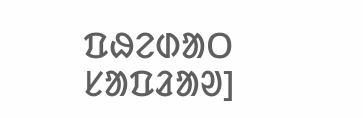ᱯᱷᱮᱰᱟᱛ ᱥᱟᱯᱲᱟᱣ]